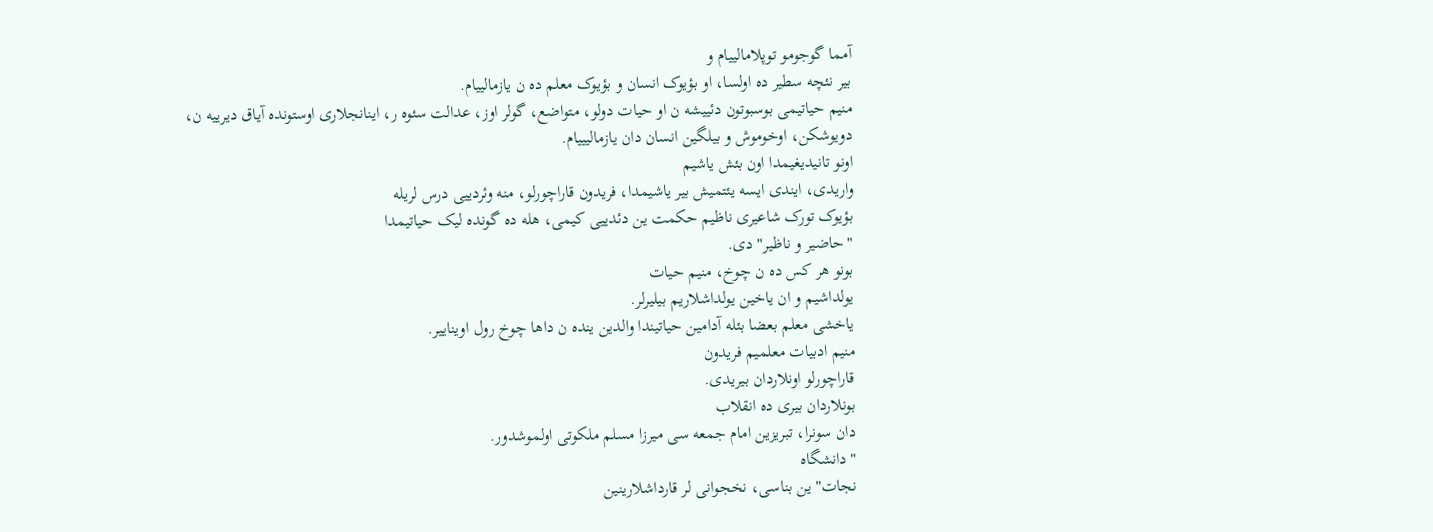آمما گوجومو توپلامالییام و
بیر نئچه سطیر ده اولسا، او بؤیوک انسان و بؤیوک معلم ده ن یازمالییام.
منیم حیاتیمی بوسبوتون دئییشه ن او حیات دولو، متواضع، گولر اوز، عدالت سئوه ر، اینانجلاری اوستونده آیاق دیرییه ن، دویوشکن، اوخوموش و بیلگین انسان دان یازمالیییام.
اونو تانیدیغیمدا اون بئش یاشیم
واریدی، ایندی ایسه یئتمیش بیر یاشیمدا، فریدون قاراچورلو، منه وئردییی درس لریله
بؤیوک تورک شاعیری ناظیم حکمت ین دئدییی کیمی، هله ده گونده لیک حیاتیمدا
"حاضیر و ناظیر" دی.
بونو هر کس ده ن چوخ، منیم حیات
یولداشیم و ان یاخین یولداشلاریم بیلیرلر.
یاخشی معلم بعضا بئله آدامین حیاتیندا والدین ینده ن داها چوخ رول اویناییر.
منیم ادبیات معلمیم فریدون
قاراچورلو اونلاردان بیریدی.
بونلاردان بیری ده انقلاب
دان سونرا، تبریزین امام جمعه سی میرزا مسلم ملکوتی اولموشدور.
"دانشگاه
نجات" ین بناسی، نخجوانی لر قارداشلارینین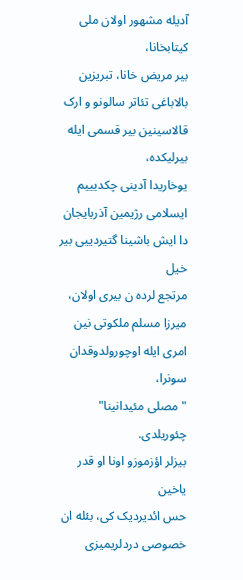آدیله مشهور اولان ملی کیتابخانا،
بیر مریض خانا، تبریزین بالاباغی تئاتر سالونو و ارک قالاسینین بیر قسمی ایله بیرلیکده،
یوخاریدا آدینی چکدیییم ایسلامی رژیمین آذربایجان دا ایش باشینا گتیردییی بیر خیل
مرتجع لرده ن بیری اولان، میرزا مسلم ملکوتی نین امری ایله اوچورولدوقدان سونرا،
"مصلی مئیدانینا" چئوریلدی.
بیزلر اؤزموزو اونا او قدر یاخین
حس ائدیردیک کی، بئله ان خصوصی دردلریمیزی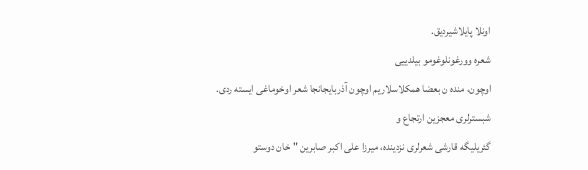اونلا پایلاشیردیق.
شعره وورغونلوغومو بیلدییی
اوچون، منده ن بعضا همکلاسلاریم اوچون آذربایجانجا شعر اوخوماغی ایسته ردی.
شبسترلری معجزین ارتجاع و
گئریلیگه قارشی شعرلری نزدینده، میرزا علی اکبر صابرین "خان دوستو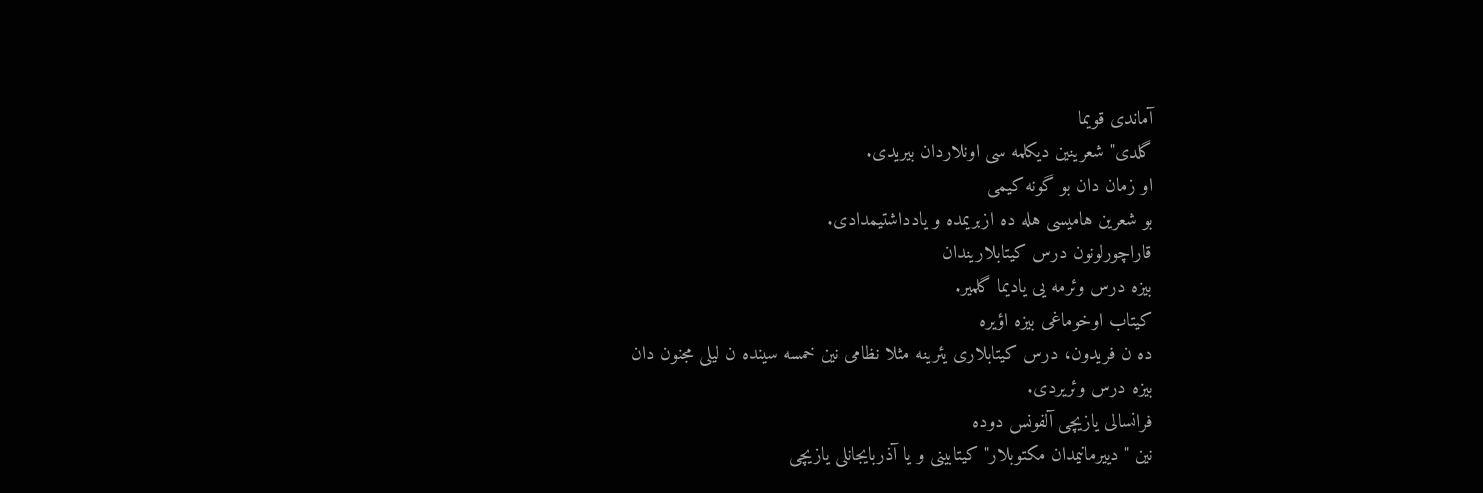آماندی قویما
گلدی" شعرینین دیکلمه سی اونلاردان بیریدی.
او زمان دان بو گونه کیمی
بو شعرین هامیسی هله ده ازبریمده و یادداشتیمدادی.
قاراچورلونون درس کیتابلاریندان
بیزه درس وئرمه یی یادیما گلمیر.
کیتاب اوخوماغی بیزه اؤیره
ده ن فریدون، درس کیتابلاری یئرینه مثلا نظامی نین خمسه سینده ن لیلی مجنون دان
بیزه درس وئریردی.
فرانسالی یازیچی آلفونس دوده
نین "دییرمانیمدان مکتوبلار" کیتابینی و یا آذربایجانلی یازیچی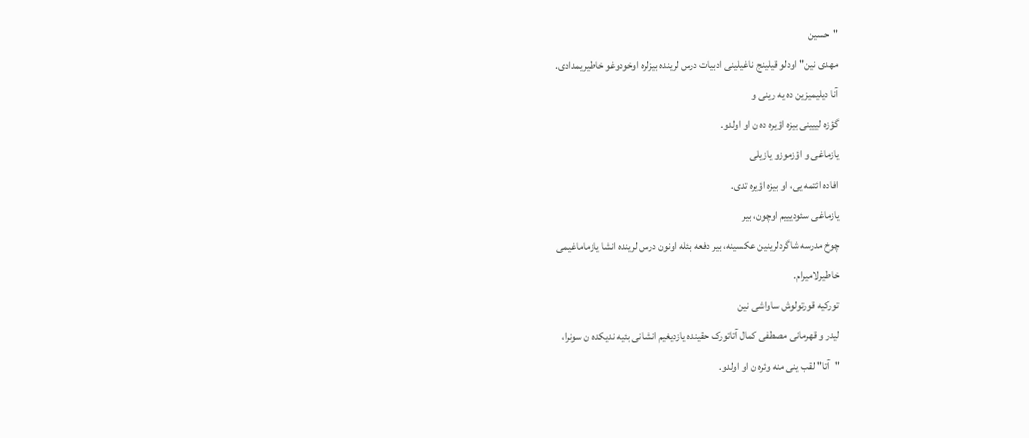"حسین
مهدی نین" اودلو قیلینج ناغیلینی ادبیات درس لرینده بیزلره اوخودوغو خاطیریمدادی.
آنا دیلیمیزین ده یه رینی و
گؤزه لییینی بیزه اؤیره ده ن او اولدو.
یازماغی و اؤزموزو یازیلی
افاده ائتمه یی، او بیزه اؤیره تدی.
یازماغی سئودیییم اوچون، بیر
چوخ مدرسه شاگردلرینین عکسینه، بیر دفعه بئله اونون درس لرینده انشا یازماماغیمی
خاطیرلامیرام.
تورکیه قورتولوش ساواشی نین
لیدر و قهرمانی مصطفی کمال آتاتورک حقینده یازدیغیم انشانی بئیه ندیکده ن سونرا،
"آتا" لقب ینی منه وئره ن او اولدو.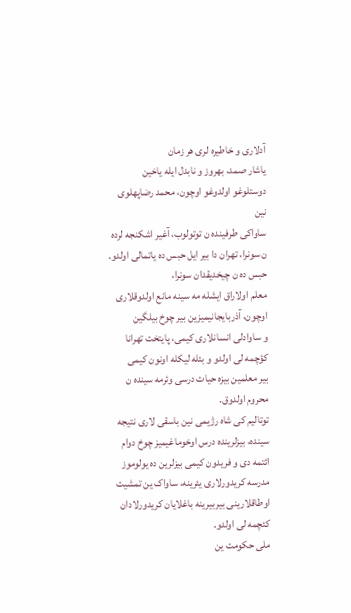آدلاری و خاطیره لری هر زمان
یاشار صمد، بهروز و نابدل ایله یاخین دوستلوغو اولدوغو اوچون، محمد رضاپهلوی نین
ساواکی طرفینده ن توتولوب، آغیر اشکنجه لرده ن سونرا، تهران دا بیر ایل حبس ده یاتمالی اولدو.
حبس ده ن چیخدیقدان سونرا،
معلم اولاراق ایشله مه سینه مانع اولدوقلاری اوچون، آذربایجانیمیزین بیر چوخ بیلگین
و ساوادلی انسانلاری کیمی، پایتخت تهرانا کؤچمه لی اولدو و بئله لیکله اونون کیمی
بیر معلمین بیزه حیات درسی وئرمه سینده ن محروم اولدوق.
توتالیم کی شاه رژیمی نین باسقی لاری نتیجه سینده، بیزلرینده درس اوخوماغیمیز چوخ دوام ائتمه دی و فریدون کیمی بیزلرین ده یولوموز مدرسه کریدورلاری یئرینه، ساواک ین تمشیت اوطاقلارینی بیربیرینه باغلایان کریدورلادان کئچمه لی اولدو.
ملی حکومت ین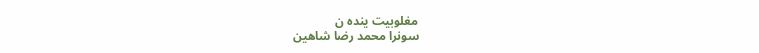مغلوبیت ینده ن
سونرا محمد رضا شاهین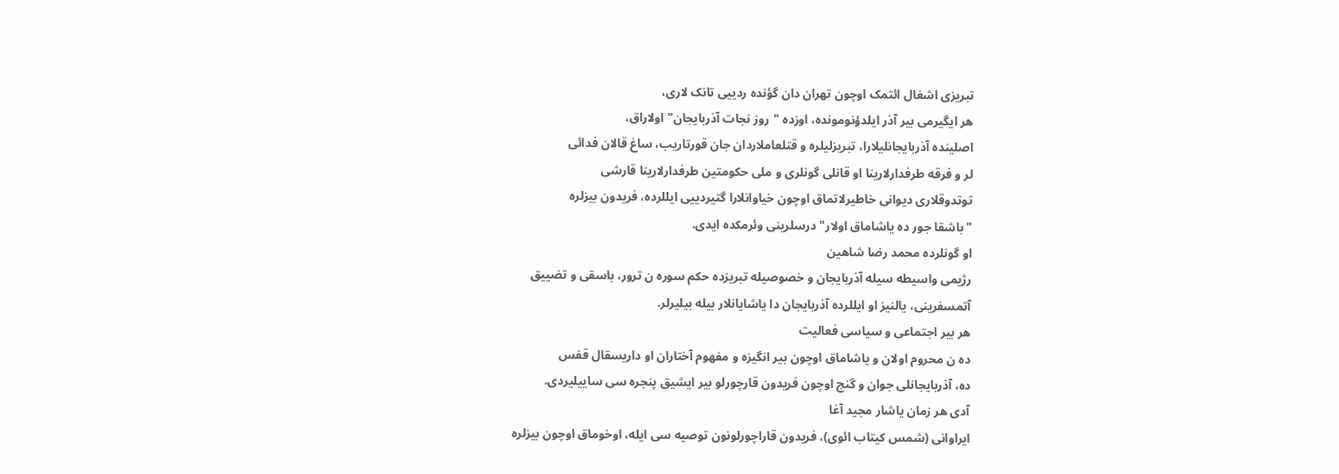تبریزی اشغال ائتمک اوچون تهران دان گؤنده ردییی تانک لاری،
هر ایگیرمی بیر آذر ایلدؤنومونده، اوزده "روز نجات آذربایجان" اولاراق،
اصلینده آذربایجانلیلارا، تبریزلیلره و قتلعاملاردان جان قورتاریب، ساغ قالان فدائی
لر و فرقه طرفدارلارینا او قانلی گونلری و ملی حکومتین طرفدارلارینا قارشی
توتدوقلاری دیوانی خاطیرلاتماق اوچون خیاوانلارا گتیردییی ایللرده، فریدون بیزلره
"باشقا جور ده یاشاماق اولار" درسلرینی وئرمکده ایدی.
او گونلرده محمد رضا شاهین
رژیمی واسیطه سیله آذربایجان و خصوصیله تبریزده حکم سوره ن ترور، باسقی و تضییق
آتمسفرینی، یالنیز او ایللرده آذربایجان دا یاشایانلار بیله بیلیرلر.
هر بیر اجتماعی و سیاسی فعالیت
ده ن محروم اولان و یاشاماق اوچون بیر انگیزه و مفهوم آختاران او داریسقال قفس
ده، آذربایجانلی جوان و گنج اوچون فریدون قارچورلو بیر ایشیق پنجره سی ساییلیردی.
آدی هر زمان یاشار مجید آغا
ایراوانی (شمس کیتاب ائوی)، فریدون قاراچورلونون توصیه سی ایله، اوخوماق اوچون بیزلره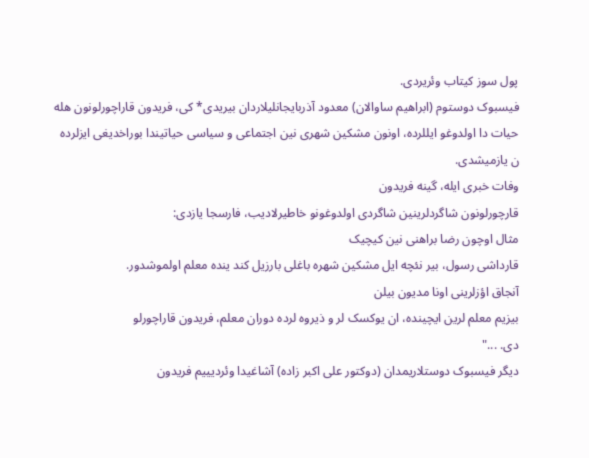پول سوز کیتاب وئریردی.
فیسبوک دوستوم (ابراهیم ساوالان) معدود آذربایجانلیلاردان بیریدی* کی، فریدون قاراچورلونون هله حیات دا اولدوغو ایللرده، اونون مشکین شهری نین اجتماعی و سیاسی حیاتیندا بوراخدیغی ایزلرده ن یازمیشدی.
وفات خبری ایله، گینه فریدون
قارچورلونون شاگردلرینین شاگردی اولدوغونو خاطیرلادیب، فارسجا یازدی:
مثال اوچون رضا براهنی نین کیچیک
قارداشی رسول، بیر نئچه ایل مشکین شهره باغلی بارزیل کند ینده معلم اولموشدور.
آنجاق اؤزلرینی اونا مدیون بیلن
بیزیم معلم لرین ایچینده، ان یوکسک لر و ذیروه لرده دوران معلم، فریدون قاراچورلو
دی. ..."
دیگر فیسبوک دوستلاریمدان (دوکتور علی اکبر زاده) آشاغیدا وئردیییم فریدون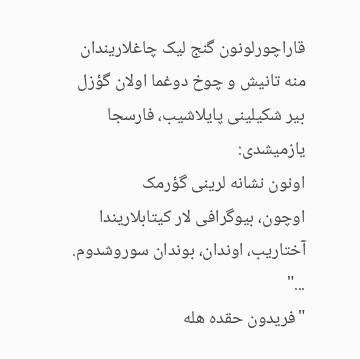قاراچورلونون گنج لیک چاغلاریندان منه تانیش و چوخ دوغما اولان گؤزل بیر شکیلینی پایلاشیب، فارسجا یازمیشدی:
اونون نشانه لرینی گؤرمک
اوچون، بیوگرافی لار کیتابلاریندا آختاریب، اوندان، بوندان سوروشدوم. ..."
"فریدون حقده هله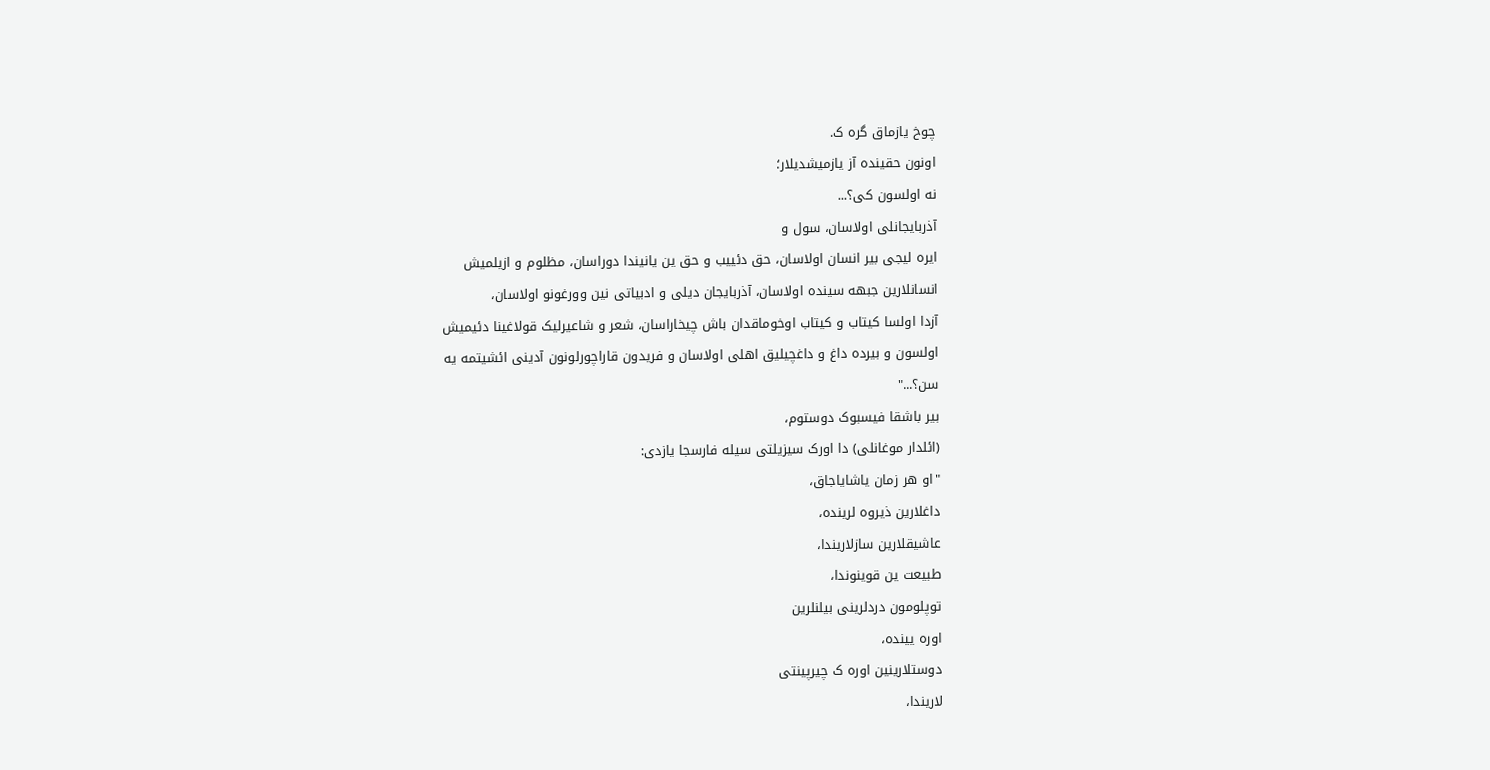چوخ یازماق گره ک.
اونون حقینده آز یازمیشدیلار؛
نه اولسون کی؟...
آذربایجانلی اولاسان، سول و
ایره لیجی بیر انسان اولاسان، حق دئییب و حق ین یانیندا دوراسان، مظلوم و ازیلمیش
انسانلارین جبهه سینده اولاسان، آذربایجان دیلی و ادبیاتی نین وورغونو اولاسان،
آزدا اولسا کیتاب و کیتاب اوخوماقدان باش چیخاراسان، شعر و شاعیرلیک قولاغینا دئیمیش
اولسون و بیرده داغ و داغچیلیق اهلی اولاسان و فریدون قاراچورلونون آدینی ائشیتمه یه
سن؟..."
بیر باشقا فیسبوک دوستوم،
(ائلدار موغانلی) دا اورک سیزیلتی سیله فارسجا یازدی:
"او هر زمان یاشایاجاق،
داغلارین ذیروه لرینده،
عاشیقلارین سازلاریندا،
طبیعت ین قوینوندا،
توپلومون دردلرینی بیلنلرین
اوره یینده،
دوستلارینین اوره ک چیرپینتی
لاریندا،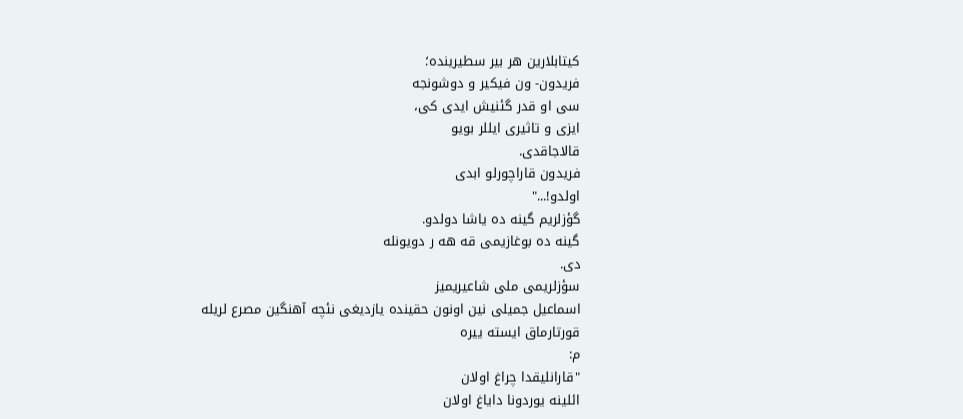کیتابلارین هر بیر سطیرینده؛
فریدون- ون فیکیر و دوشونجه
سی او قدر گئنیش ایدی کی،
ایزی و تاثیری ایللر بویو
قالاجاقدی.
فریدون قاراچورلو ابدی
اولدو!..."
گؤزلریم گینه ده یاشا دولدو.
گینه ده بوغازیمی قه هه ر دویونله
دی.
سؤزلریمی ملی شاعیریمیز
اسماعیل جمیلی نین اونون حقینده یازدیغی نئچه آهنگین مصرع لریله قورتارماق ایسته ییره
م:
"قارانلیقدا چراغ اولان
ائلینه یوردونا دایاغ اولان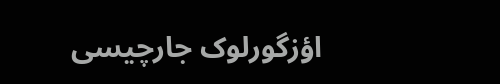اؤزگورلوک جارچیسی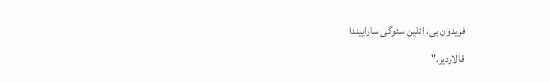فریدون بی، ائلین سئوگی ساراییندا
قالاردیر."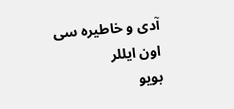آدی و خاطیره سی اون ایللر
بویو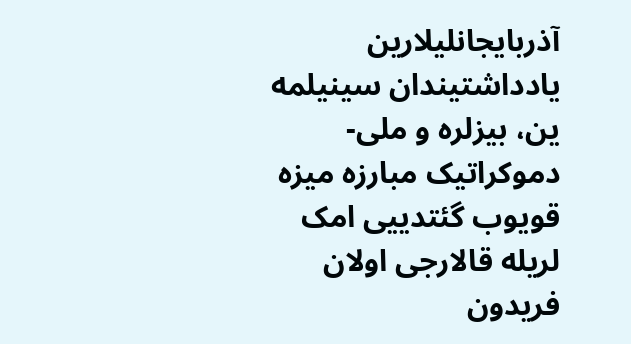آذربایجانلیلارین یادداشتیندان سینیلمه ین، بیزلره و ملی- دموکراتیک مبارزه میزه
قویوب گئتدییی امک لریله قالارجی اولان فریدون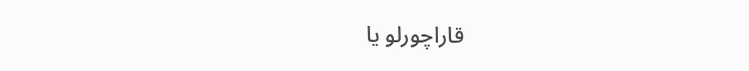قاراچورلو یا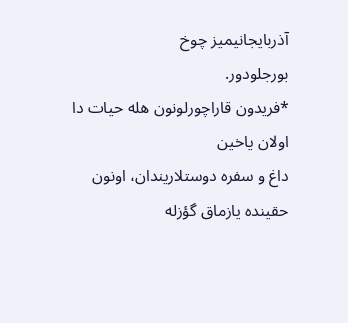آذربایجانیمیز چوخ
بورجلودور.
*فریدون قاراچورلونون هله حیات دا اولان یاخین
داغ و سفره دوستلاریندان، اونون حقینده یازماق گؤزله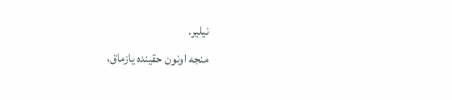نیلیر.
منجه اونون حقینده یازماق،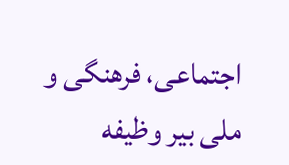اجتماعی، فرهنگی و ملی بیر وظیفه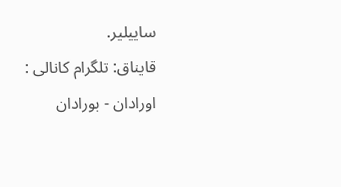ساییلیر.
قایناق: تلگرام کانالی : اورادان - بورادان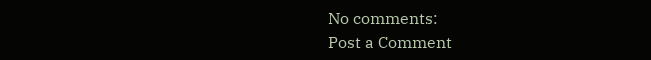No comments:
Post a Comment